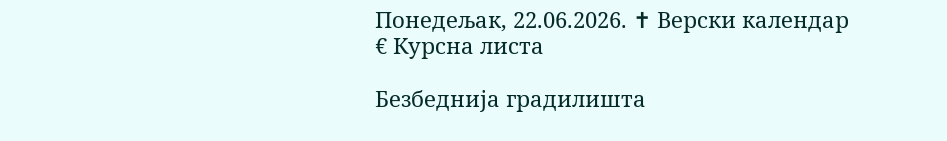Понедељак, 22.06.2026. ✝ Верски календар € Курсна листа

Безбеднија градилишта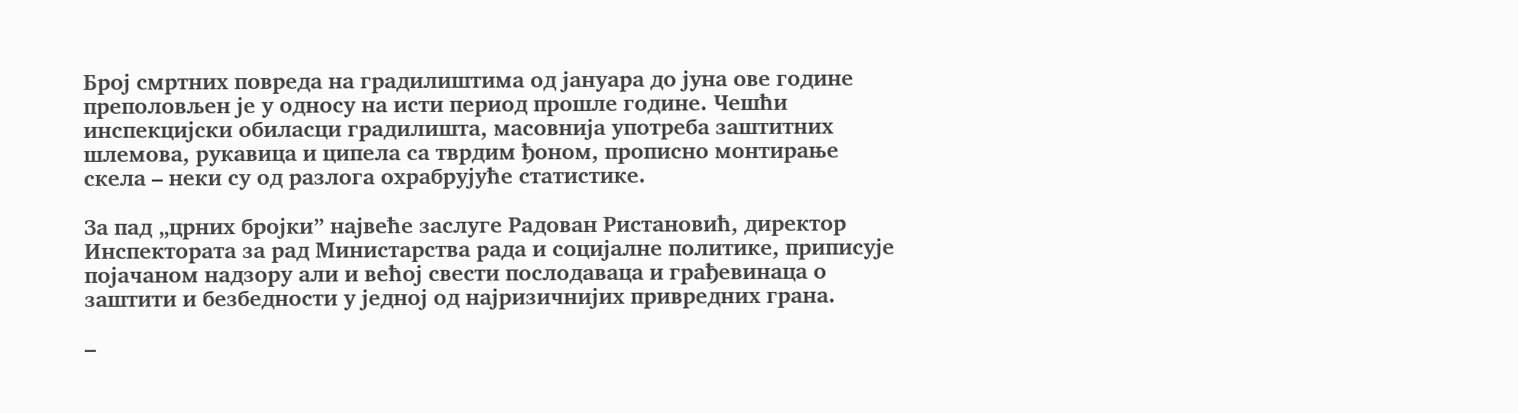Број смртних повреда на градилиштима од јануара до јуна ове године преполовљен је у односу на исти период прошле године. Чешћи инспекцијски обиласци градилишта, масовнија употреба заштитних шлемова, рукавица и ципела са тврдим ђоном, прописно монтирање скела – неки су од разлога охрабрујуће статистике.

За пад „црних бројки” највеће заслуге Радован Ристановић, директор Инспектората за рад Министарства рада и социјалне политике, приписује појачаном надзору али и већој свести послодаваца и грађевинаца о заштити и безбедности у једној од најризичнијих привредних грана.

–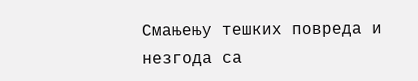Смањењу тешких повреда и незгода са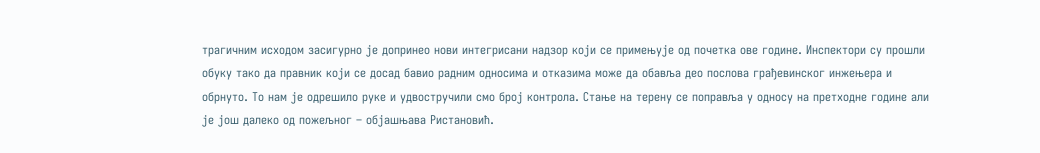трагичним исходом засигурно је допринео нови интегрисани надзор који се примењује од почетка ове године. Инспектори су прошли обуку тако да правник који се досад бавио радним односима и отказима може да обавља део послова грађевинског инжењера и обрнуто. То нам је одрешило руке и удвостручили смо број контрола. Стање на терену се поправља у односу на претходне године али је још далеко од пожељног – објашњава Ристановић.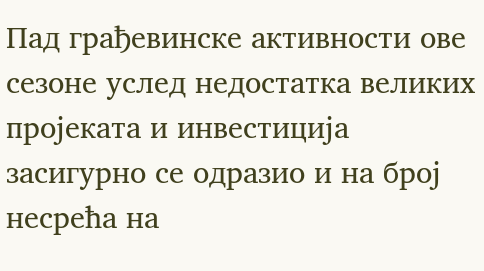Пад грађевинске активности ове сезоне услед недостатка великих пројеката и инвестиција засигурно се одразио и на број несрећа на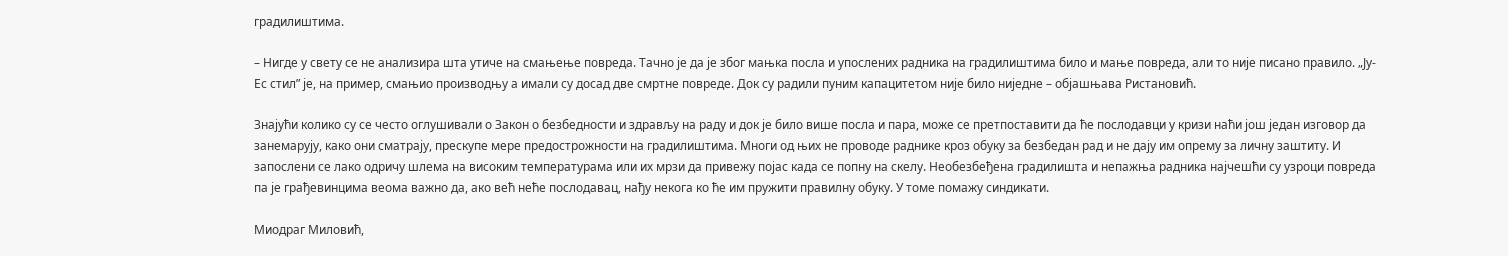градилиштима.

– Нигде у свету се не анализира шта утиче на смањење повреда. Тачно је да је због мањка посла и упослених радника на градилиштима било и мање повреда, али то није писано правило. „Ју-Ес стил” је, на пример, смањио производњу а имали су досад две смртне повреде. Док су радили пуним капацитетом није било ниједне – објашњава Ристановић.

Знајући колико су се често оглушивали о Закон о безбедности и здрављу на раду и док је било више посла и пара, може се претпоставити да ће послодавци у кризи наћи још један изговор да занемарују, како они сматрају, прескупе мере предострожности на градилиштима. Многи од њих не проводе раднике кроз обуку за безбедан рад и не дају им опрему за личну заштиту. И запослени се лако одричу шлема на високим температурама или их мрзи да привежу појас када се попну на скелу. Необезбеђена градилишта и непажња радника најчешћи су узроци повреда па је грађевинцима веома важно да, ако већ неће послодавац, нађу некога ко ће им пружити правилну обуку. У томе помажу синдикати.

Миодраг Миловић,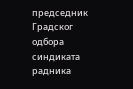председник Градског одбора синдиката радника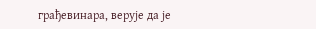грађевинара, верује да је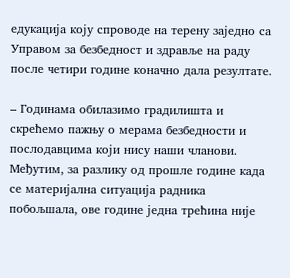едукација коју спроводе на терену заједно са Управом за безбедност и здравље на раду после четири године коначно дала резултате.

– Годинама обилазимо градилишта и скрећемо пажњу о мерама безбедности и послодавцима који нису наши чланови. Међутим, за разлику од прошле године када се материјална ситуација радника побољшала, ове године једна трећина није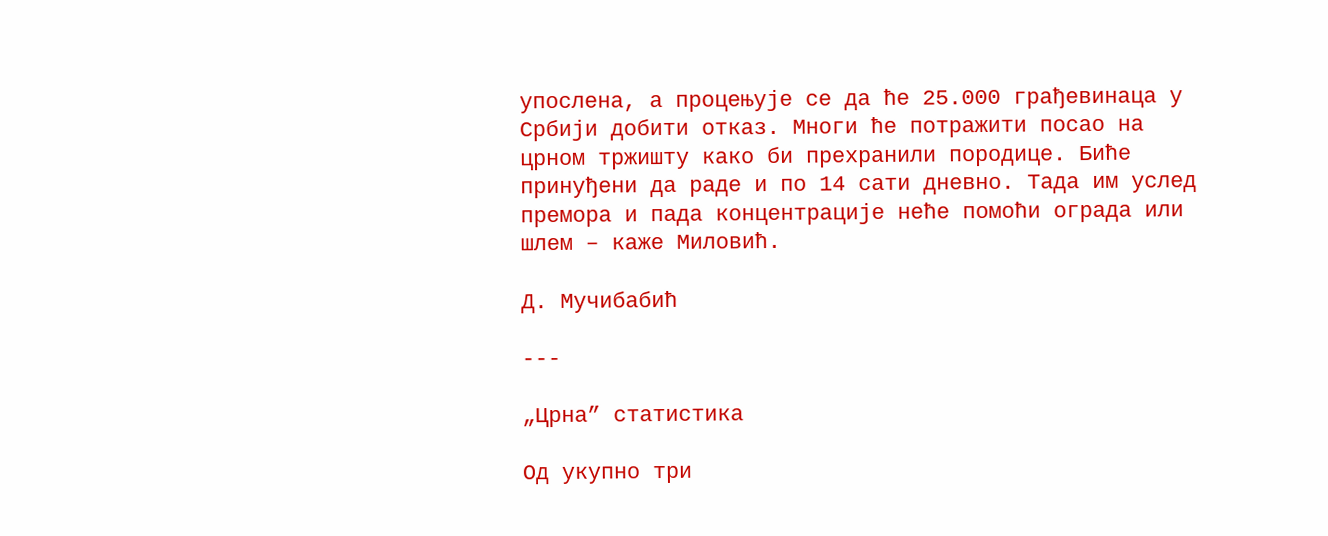упослена, а процењује се да ће 25.000 грађевинаца у Србији добити отказ. Многи ће потражити посао на црном тржишту како би прехранили породице. Биће принуђени да раде и по 14 сати дневно. Тада им услед премора и пада концентрације неће помоћи ограда или шлем – каже Миловић.

Д. Мучибабић

---

„Црна” статистика

Од укупно три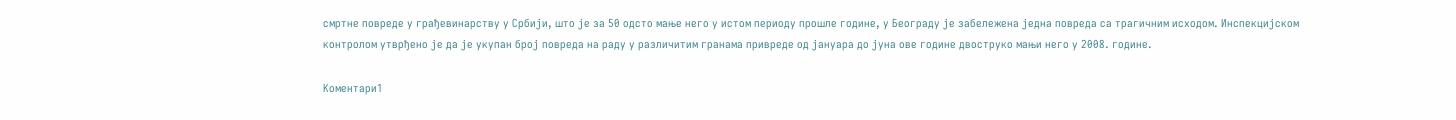смртне повреде у грађевинарству у Србији, што је за 50 одсто мање него у истом периоду прошле године, у Београду је забележена једна повреда са трагичним исходом. Инспекцијском контролом утврђено је да је укупан број повреда на раду у различитим гранама привреде од јануара до јуна ове године двоструко мањи него у 2008. године.

Коментари1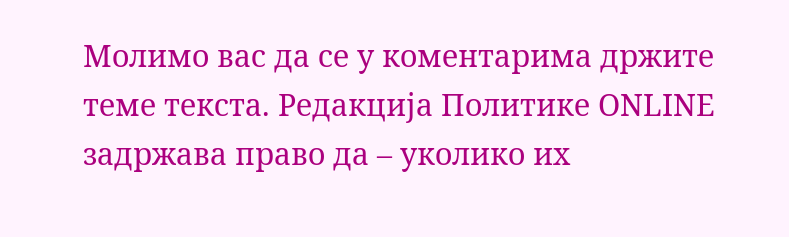Молимо вас да се у коментарима држите теме текста. Редакција Политике ONLINE задржава право да – уколико их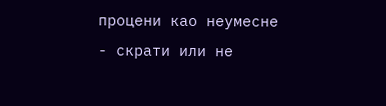процени као неумесне - скрати или не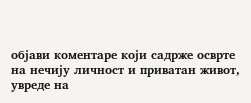објави коментаре који садрже осврте на нечију личност и приватан живот, увреде на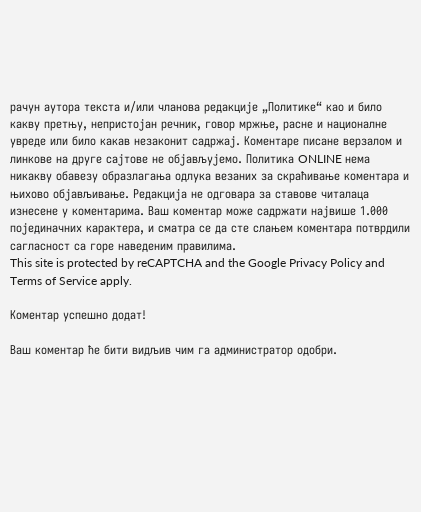рачун аутора текста и/или чланова редакције „Политике“ као и било какву претњу, непристојан речник, говор мржње, расне и националне увреде или било какав незаконит садржај. Коментаре писане верзалом и линкове на друге сајтове не објављујемо. Политика ONLINE нема никакву обавезу образлагања одлука везаних за скраћивање коментара и њихово објављивање. Редакција не одговара за ставове читалаца изнесене у коментарима. Ваш коментар може садржати највише 1.000 појединачних карактера, и сматра се да сте слањем коментара потврдили сагласност са горе наведеним правилима.
This site is protected by reCAPTCHA and the Google Privacy Policy and Terms of Service apply.

Комeнтар успeшно додат!

Ваш комeнтар ћe бити видљив чим га администратор одобри.